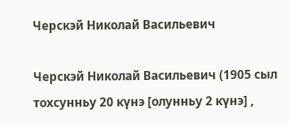Черскэй Николай Васильевич

Черскэй Николай Васильевич (1905 сыл тохсунньу 20 күнэ [олунньу 2 күнэ] ,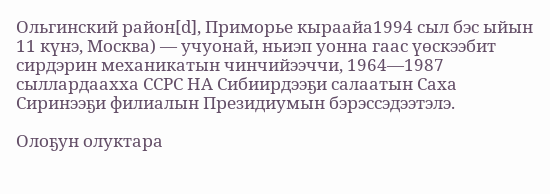Ольгинский район[d], Приморье кыраайа1994 сыл бэс ыйын 11 күнэ, Москва) — учуонай, ньиэп уонна гаас үөскээбит сирдэрин механикатын чинчийээччи, 1964—1987 сыллардаахха ССРС НА Сибиирдээҕи салаатын Саха Сиринээҕи филиалын Президиумын бэрэссэдээтэлэ.

Олоҕун олуктара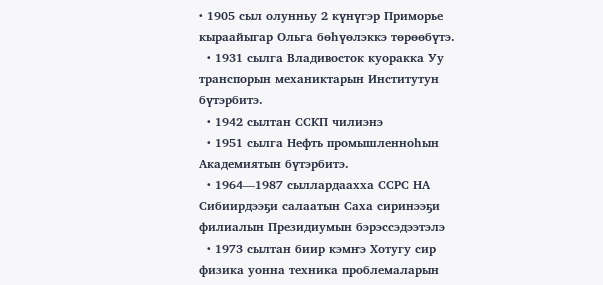• 1905 сыл олунньу 2 күнүгэр Приморье кыраайыгар Ольга бөһүөлэккэ төрөөбүтэ.
  • 1931 сылга Владивосток куоракка Уу транспорын механиктарын Институтун бүтэрбитэ.
  • 1942 сылтан ССКП чилиэнэ
  • 1951 сылга Нефть промышленноһын Академиятын бүтэрбитэ.
  • 1964—1987 сыллардаахха ССРС НА Сибиирдээҕи салаатын Саха сиринээҕи филиалын Президиумын бэрэссэдээтэлэ
  • 1973 сылтан биир кэмҥэ Хотугу сир физика уонна техника проблемаларын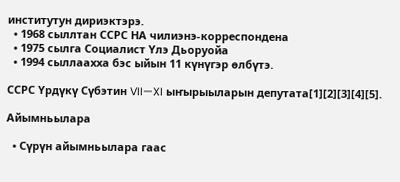институтун дириэктэрэ.
  • 1968 сыллтан ССРС НА чилиэнэ-корреспондена
  • 1975 сылга Социалист Үлэ Дьоруойа
  • 1994 сыллаахха бэс ыйын 11 күнүгэр өлбүтэ.

ССРС Үрдүкү Сүбэтин VII—XI ыҥырыыларын депутата[1][2][3][4][5].

Айымньылара

  • Сүрүн айымньылара гаас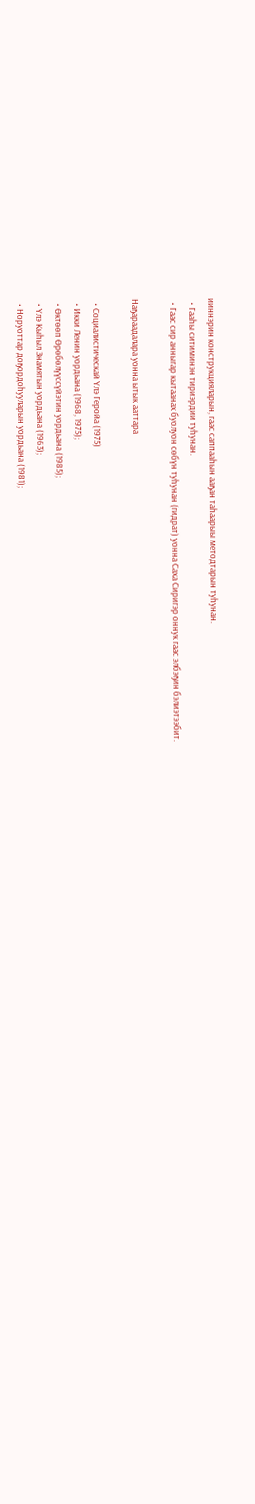ииннэрин конструкцияларын, гаас саппааһын ааҕан таһаарыы методтарын туһунан.
  • Гааһы ситиминэн тириэрдии туһунан.
  • Гаас сир анныгар кытаанах буолуон сөбүн туһунан (гидрат) уонна Саха Сиригэр оннук гаас элбэҕин бэлиэтээбит.

Наҕараадалара уонна ытык ааттара

  • Социалистическай Үлэ Геройа (1975)
  • Икки Ленин уордьана (1968, 1975);
  • Өктөөп Өрөбөлүүссүйэтин уордьана (1985);
  • Үлэ Кыһыл Знамятын уордьана (1963);
  • Норуоттар доҕордоһууларын уордьана (1981);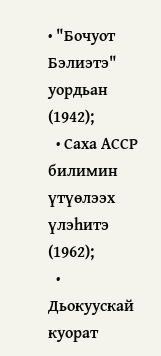• "Бочуот Бэлиэтэ" уордьан (1942);
  • Саха АССР билимин үтүөлээх үлэһитэ (1962);
  • Дьокуускай куорат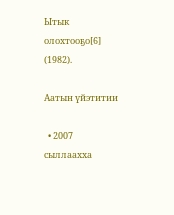Ытык олохтооҕо[6] (1982).

Аатын үйэтитии

  • 2007 сыллаахха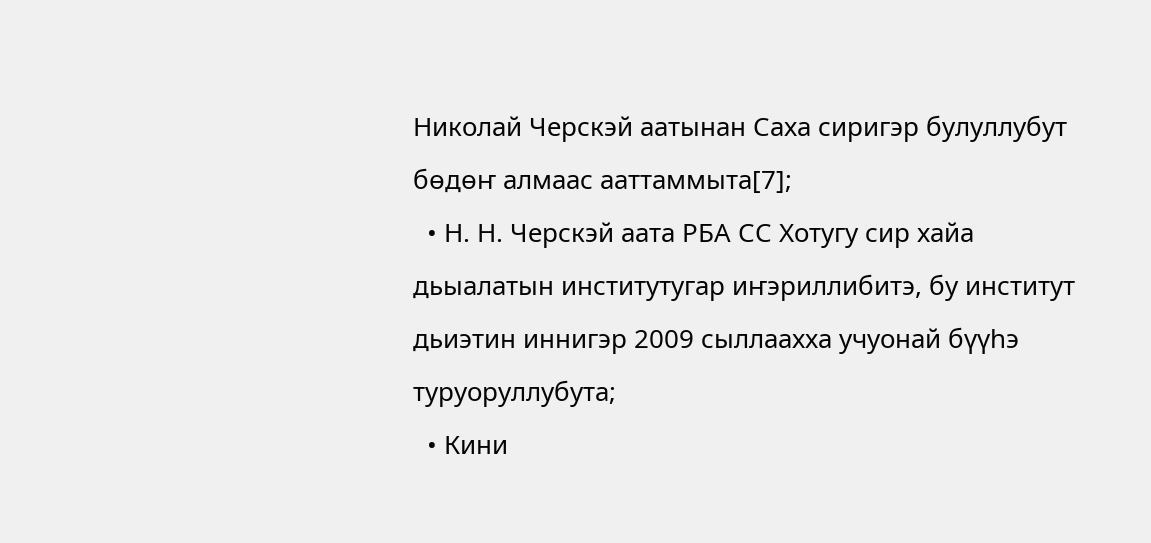Николай Черскэй аатынан Саха сиригэр булуллубут бөдөҥ алмаас ааттаммыта[7];
  • Н. Н. Черскэй аата РБА СС Хотугу сир хайа дьыалатын институтугар иҥэриллибитэ, бу институт дьиэтин иннигэр 2009 сыллаахха учуонай бүүһэ туруоруллубута;
  • Кини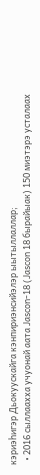кэриэһигэр Дьокуускайга кэнпириэнсийэлэр ыытыллаллар;
  • 2016 сыллаахха учуонай аата Jascon-18 (Jascon 18 бырайыак) 150 миэтэрэ усталаах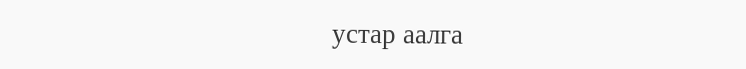устар аалга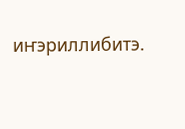иҥэриллибитэ.